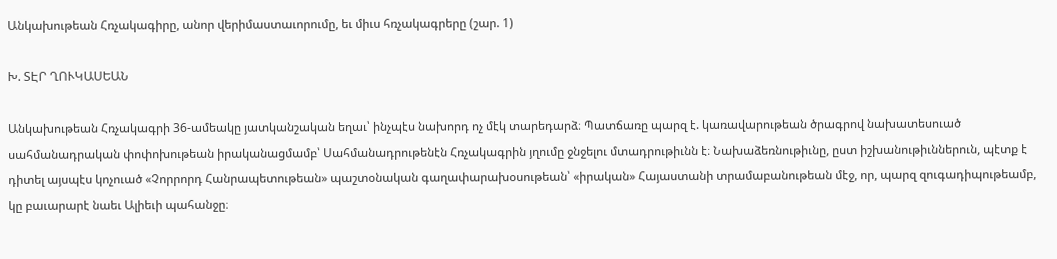Անկախութեան Հռչակագիրը, անոր վերիմաստաւորումը, եւ միւս հռչակագրերը (շար. 1)

Խ. ՏԷՐ ՂՈՒԿԱՍԵԱՆ

Անկախութեան Հռչակագրի 36-ամեակը յատկանշական եղաւ՝ ինչպէս նախորդ ոչ մէկ տարեդարձ։ Պատճառը պարզ է. կառավարութեան ծրագրով նախատեսուած սահմանադրական փոփոխութեան իրականացմամբ՝ Սահմանադրութենէն Հռչակագրին յղումը ջնջելու մտադրութիւնն է։ Նախաձեռնութիւնը, ըստ իշխանութիւններուն, պէտք է դիտել այսպէս կոչուած «Չորրորդ Հանրապետութեան» պաշտօնական գաղափարախօսութեան՝ «իրական» Հայաստանի տրամաբանութեան մէջ, որ, պարզ զուգադիպութեամբ, կը բաւարարէ նաեւ Ալիեւի պահանջը։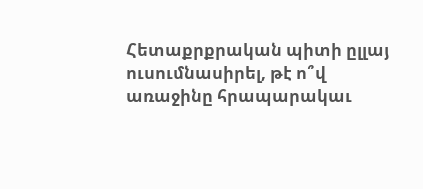Հետաքրքրական պիտի ըլլայ ուսումնասիրել, թէ ո՞վ առաջինը հրապարակաւ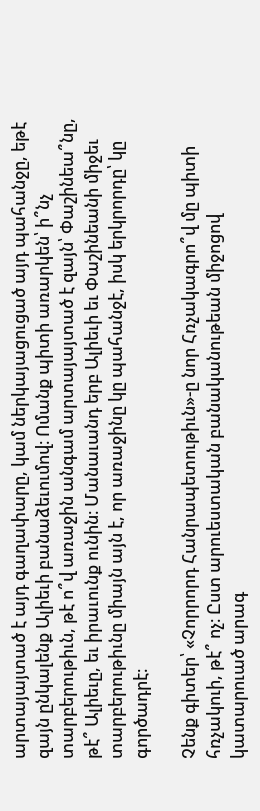արտայայտած է այդ գաղափարը, կամ ներկայացուցած այդ պահանջը, եթէ զայն ընկալենք Ալիեւի բանաձեւումով։ Ոմանք պիտի առարկեն՝ ի՞նչ տարբերութիւն, թէ ո՞վ առաջին անգամ արտայայտած է զայն՝ Փաշինեա՞նը, թէ՞ Ալիեւը, եւ իրաւունք ունին։ Մանաւանդ երբ Ալիեւի եւ Փաշինեանի միջեւ տարբերութիւնը միայն այն է, որ առաջինը կը պահանջէ, իսկ երկրորդը՝ կը գործադրէ։

Չենք գիտեր՝ «Չորրորդ Հանրապետութիւն»-ը նոր Հռչակագրո՞վ մը պիտի հռչակուի, թէ՞ ոչ։ Ըստ արուեստական բանականութեան միջոցով կատարուած արագ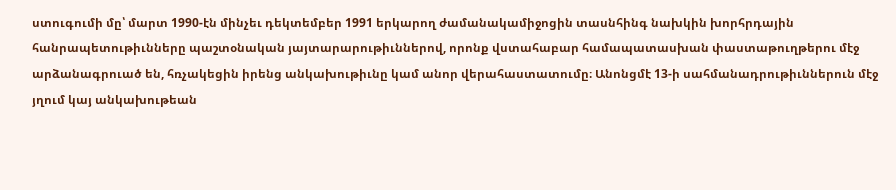ստուգումի մը՝ մարտ 1990-էն մինչեւ դեկտեմբեր 1991 երկարող ժամանակամիջոցին տասնհինգ նախկին խորհրդային հանրապետութիւնները պաշտօնական յայտարարութիւններով, որոնք վստահաբար համապատասխան փաստաթուղթերու մէջ արձանագրուած են, հռչակեցին իրենց անկախութիւնը կամ անոր վերահաստատումը։ Անոնցմէ 13-ի սահմանադրութիւններուն մէջ յղում կայ անկախութեան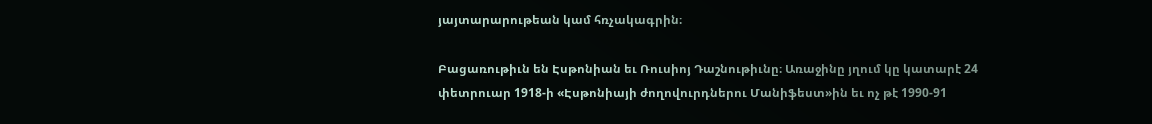յայտարարութեան կամ հռչակագրին։

Բացառութիւն են Էսթոնիան եւ Ռուսիոյ Դաշնութիւնը։ Առաջինը յղում կը կատարէ 24 փետրուար 1918-ի «Էսթոնիայի ժողովուրդներու Մանիֆեստ»ին եւ ոչ թէ 1990-91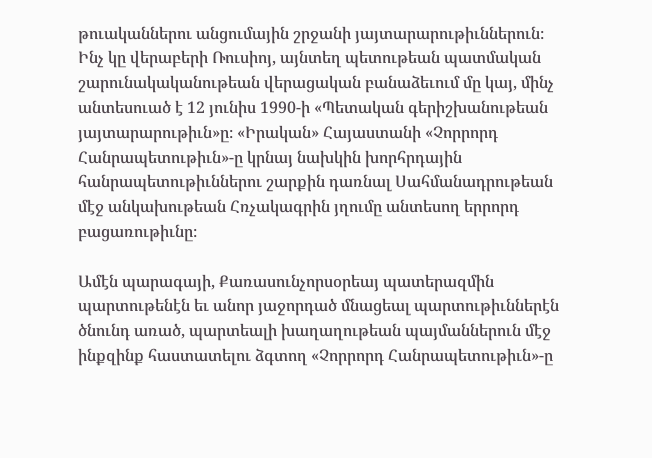թուականներու անցումային շրջանի յայտարարութիւններուն։ Ինչ կը վերաբերի Ռուսիոյ, այնտեղ պետութեան պատմական շարունակականութեան վերացական բանաձեւում մը կայ, մինչ անտեսուած է 12 յունիս 1990-ի «Պետական գերիշխանութեան յայտարարութիւն»ը։ «Իրական» Հայաստանի «Չորրորդ Հանրապետութիւն»-ը կրնայ նախկին խորհրդային հանրապետութիւններու շարքին դառնալ Սահմանադրութեան մէջ անկախութեան Հռչակագրին յղումը անտեսող երրորդ բացառութիւնը։

Ամէն պարագայի, Քառասունչորսօրեայ պատերազմին պարտութենէն եւ անոր յաջորդած մնացեալ պարտութիւններէն ծնունդ առած, պարտեալի խաղաղութեան պայմաններուն մէջ ինքզինք հաստատելու ձգտող «Չորրորդ Հանրապետութիւն»-ը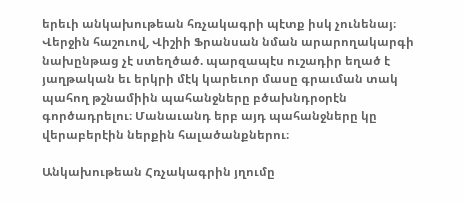երեւի անկախութեան հռչակագրի պէտք իսկ չունենայ։ Վերջին հաշուով, Վիշիի Ֆրանսան նման արարողակարգի նախընթաց չէ ստեղծած. պարզապէս ուշադիր եղած է յաղթական եւ երկրի մէկ կարեւոր մասը գրաւման տակ պահող թշնամիին պահանջները բծախնդրօրէն գործադրելու։ Մանաւանդ երբ այդ պահանջները կը վերաբերէին ներքին հալածանքներու։

Անկախութեան Հռչակագրին յղումը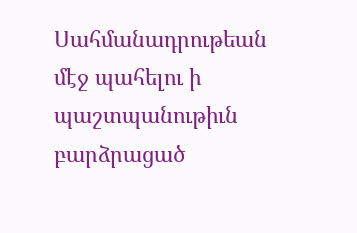Սահմանադրութեան մէջ պահելու ի պաշտպանութիւն բարձրացած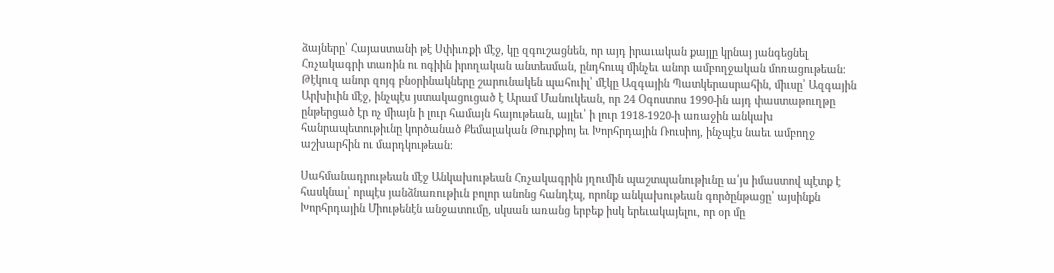ձայները՝ Հայաստանի թէ Սփիւռքի մէջ, կը զգուշացնեն, որ այդ իրաւական քայլը կրնայ յանգեցնել Հռչակագրի տառին ու ոգիին իրողական անտեսման, ընդհուպ մինչեւ անոր ամբողջական մոռացութեան։ Թէկուզ անոր զոյգ բնօրինակները շարունակեն պահուիլ՝ մէկը Ազգային Պատկերասրահին, միւսը՝ Ազգային Արխիւին մէջ, ինչպէս յստակացուցած է Արամ Մանուկեան, որ 24 Օգոստոս 1990-ին այդ փաստաթուղթը ընթերցած էր ոչ միայն ի լուր համայն հայութեան, այլեւ՝ ի լուր 1918-1920-ի առաջին անկախ հանրապետութիւնը կործանած Քեմալական Թուրքիոյ եւ Խորհրդային Ռուսիոյ, ինչպէս նաեւ ամբողջ աշխարհին ու մարդկութեան։

Սահմանադրութեան մէջ Անկախութեան Հռչակագրին յղումին պաշտպանութիւնը ա՛յս իմաստով պէտք է հասկնալ՝ որպէս յանձնառութիւն բոլոր անոնց հանդէպ, որոնք անկախութեան գործընթացը՝ այսինքն Խորհրդային Միութենէն անջատումը, սկսան առանց երբեք իսկ երեւակայելու, որ օր մը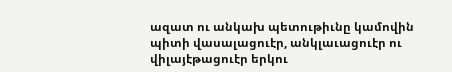ազատ ու անկախ պետութիւնը կամովին պիտի վասալացուէր, անկլաւացուէր ու վիլայէթացուէր երկու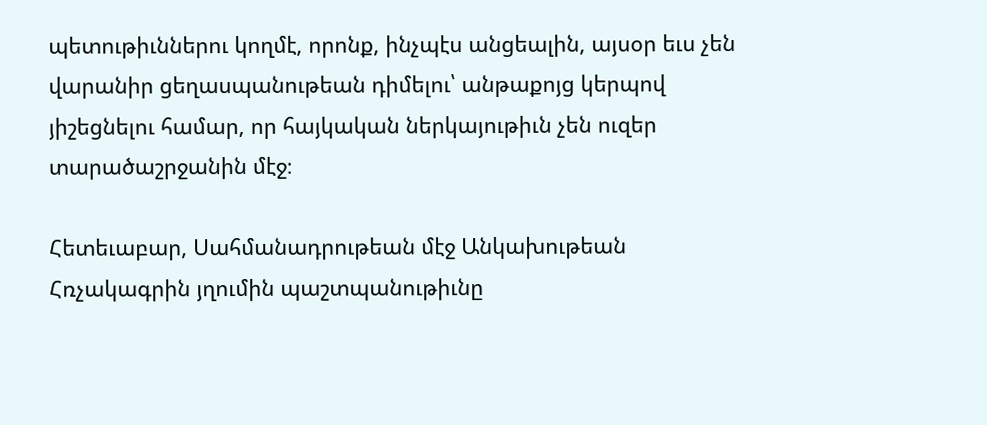պետութիւններու կողմէ, որոնք, ինչպէս անցեալին, այսօր եւս չեն վարանիր ցեղասպանութեան դիմելու՝ անթաքոյց կերպով յիշեցնելու համար, որ հայկական ներկայութիւն չեն ուզեր տարածաշրջանին մէջ։

Հետեւաբար, Սահմանադրութեան մէջ Անկախութեան Հռչակագրին յղումին պաշտպանութիւնը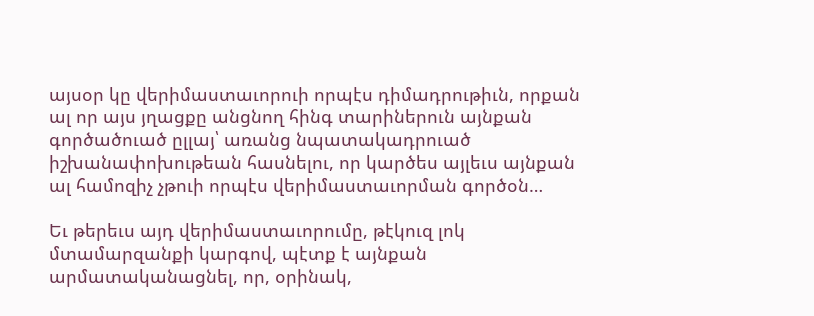այսօր կը վերիմաստաւորուի որպէս դիմադրութիւն, որքան ալ որ այս յղացքը անցնող հինգ տարիներուն այնքան գործածուած ըլլայ՝ առանց նպատակադրուած իշխանափոխութեան հասնելու, որ կարծես այլեւս այնքան ալ համոզիչ չթուի որպէս վերիմաստաւորման գործօն…

Եւ թերեւս այդ վերիմաստաւորումը, թէկուզ լոկ մտամարզանքի կարգով, պէտք է այնքան արմատականացնել, որ, օրինակ,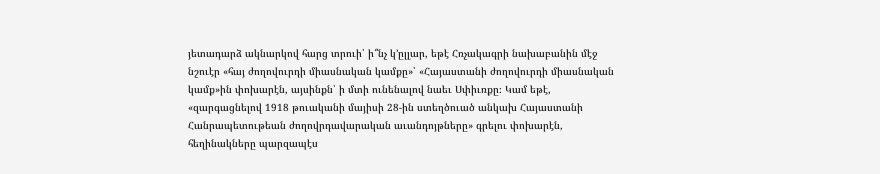յետադարձ ակնարկով հարց տրուի՝ ի՞նչ կ՚ըլլար, եթէ Հռչակագրի նախաբանին մէջ նշուէր «հայ ժողովուրդի միասնական կամքը»՝ «Հայաստանի ժողովուրդի միասնական կամք»ին փոխարէն, այսինքն՝ ի մտի ունենալով նաեւ Սփիւռքը։ Կամ եթէ, «զարգացնելով 1918 թուականի մայիսի 28-ին ստեղծուած անկախ Հայաստանի Հանրապետութեան ժողովրդավարական աւանդոյթները» գրելու փոխարէն, հեղինակները պարզապէս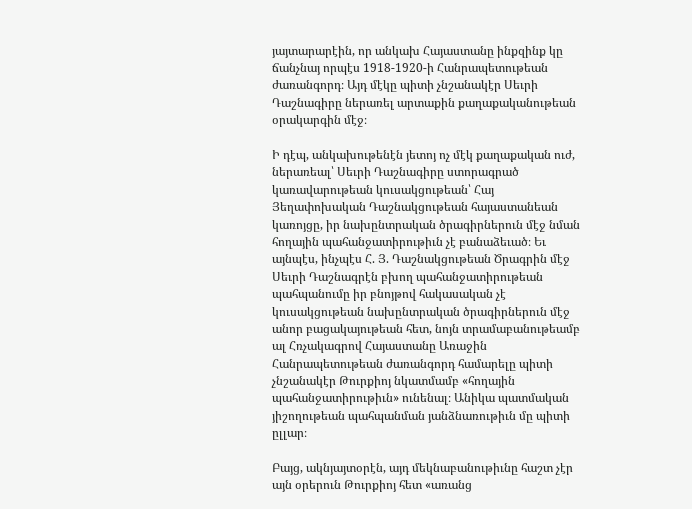յայտարարէին, որ անկախ Հայաստանը ինքզինք կը ճանչնայ որպէս 1918-1920-ի Հանրապետութեան ժառանգորդ։ Այդ մէկը պիտի չնշանակէր Սեւրի Դաշնագիրը ներառել արտաքին քաղաքականութեան օրակարգին մէջ։

Ի դէպ, անկախութենէն յետոյ ոչ մէկ քաղաքական ուժ, ներառեալ՝ Սեւրի Դաշնագիրը ստորագրած կառավարութեան կուսակցութեան՝ Հայ Յեղափոխական Դաշնակցութեան հայաստանեան կառոյցը, իր նախընտրական ծրագիրներուն մէջ նման հողային պահանջատիրութիւն չէ բանաձեւած։ Եւ այնպէս, ինչպէս Հ. Յ. Դաշնակցութեան Ծրագրին մէջ Սեւրի Դաշնագրէն բխող պահանջատիրութեան պահպանումը իր բնոյթով հակասական չէ կուսակցութեան նախընտրական ծրագիրներուն մէջ անոր բացակայութեան հետ, նոյն տրամաբանութեամբ ալ Հռչակագրով Հայաստանը Առաջին Հանրապետութեան ժառանգորդ համարելը պիտի չնշանակէր Թուրքիոյ նկատմամբ «հողային պահանջատիրութիւն» ունենալ։ Անիկա պատմական յիշողութեան պահպանման յանձնառութիւն մը պիտի ըլլար։

Բայց, ակնյայտօրէն, այդ մեկնաբանութիւնը հաշտ չէր այն օրերուն Թուրքիոյ հետ «առանց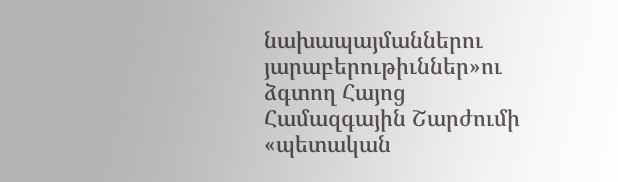նախապայմաններու յարաբերութիւններ»ու ձգտող Հայոց Համազգային Շարժումի «պետական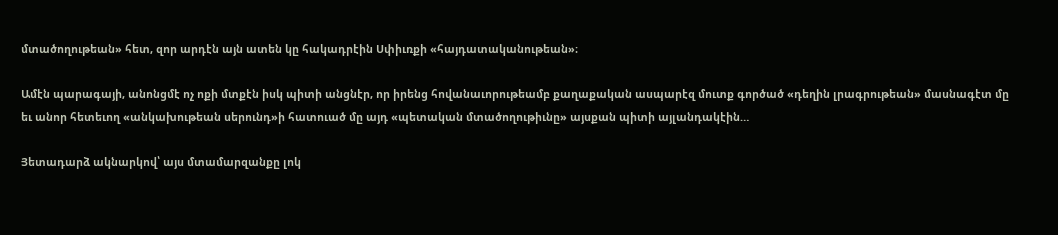մտածողութեան» հետ, զոր արդէն այն ատեն կը հակադրէին Սփիւռքի «հայդատականութեան»։

Ամէն պարագայի, անոնցմէ ոչ ոքի մտքէն իսկ պիտի անցնէր, որ իրենց հովանաւորութեամբ քաղաքական ասպարէզ մուտք գործած «դեղին լրագրութեան» մասնագէտ մը եւ անոր հետեւող «անկախութեան սերունդ»ի հատուած մը այդ «պետական մտածողութիւնը» այսքան պիտի այլանդակէին…

Յետադարձ ակնարկով՝ այս մտամարզանքը լոկ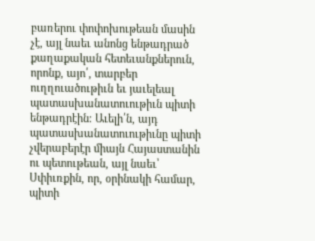բառերու փոփոխութեան մասին չէ, այլ նաեւ անոնց ենթադրած քաղաքական հետեւանքներուն, որոնք, այո՛, տարբեր ուղղուածութիւն եւ յաւելեալ պատասխանատուութիւն պիտի ենթադրէին։ Աւելի՛ն, այդ պատասխանատուութիւնը պիտի չվերաբերէր միայն Հայաստանին ու պետութեան, այլ նաեւ՝ Սփիւռքին, որ, օրինակի համար, պիտի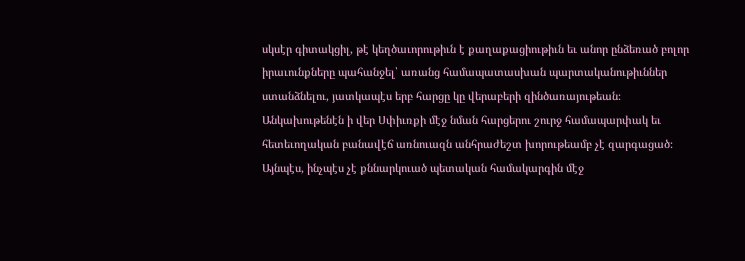սկսէր գիտակցիլ, թէ կեղծաւորութիւն է քաղաքացիութիւն եւ անոր ընձեռած բոլոր իրաւունքները պահանջել՝ առանց համապատասխան պարտականութիւններ ստանձնելու, յատկապէս երբ հարցը կը վերաբերի զինծառայութեան։ Անկախութենէն ի վեր Սփիւռքի մէջ նման հարցերու շուրջ համապարփակ եւ հետեւողական բանավէճ առնուազն անհրաժեշտ խորութեամբ չէ զարգացած։ Այնպէս, ինչպէս չէ քննարկուած պետական համակարգին մէջ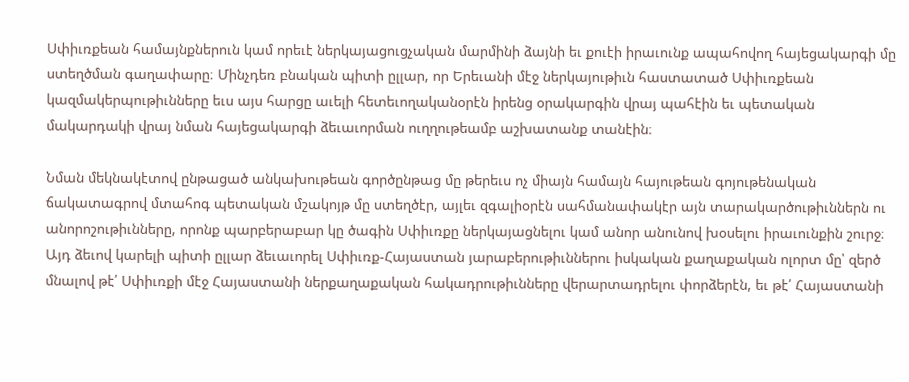Սփիւռքեան համայնքներուն կամ որեւէ ներկայացուցչական մարմինի ձայնի եւ քուէի իրաւունք ապահովող հայեցակարգի մը ստեղծման գաղափարը։ Մինչդեռ բնական պիտի ըլլար, որ Երեւանի մէջ ներկայութիւն հաստատած Սփիւռքեան կազմակերպութիւնները եւս այս հարցը աւելի հետեւողականօրէն իրենց օրակարգին վրայ պահէին եւ պետական մակարդակի վրայ նման հայեցակարգի ձեւաւորման ուղղութեամբ աշխատանք տանէին։

Նման մեկնակէտով ընթացած անկախութեան գործընթաց մը թերեւս ոչ միայն համայն հայութեան գոյութենական ճակատագրով մտահոգ պետական մշակոյթ մը ստեղծէր, այլեւ զգալիօրէն սահմանափակէր այն տարակարծութիւններն ու անորոշութիւնները, որոնք պարբերաբար կը ծագին Սփիւռքը ներկայացնելու կամ անոր անունով խօսելու իրաւունքին շուրջ։ Այդ ձեւով կարելի պիտի ըլլար ձեւաւորել Սփիւռք-Հայաստան յարաբերութիւններու իսկական քաղաքական ոլորտ մը՝ զերծ մնալով թէ՛ Սփիւռքի մէջ Հայաստանի ներքաղաքական հակադրութիւնները վերարտադրելու փորձերէն, եւ թէ՛ Հայաստանի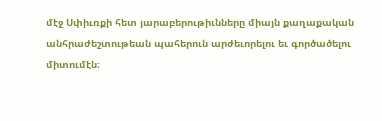մէջ Սփիւռքի հետ յարաբերութիւնները միայն քաղաքական անհրաժեշտութեան պահերուն արժեւորելու եւ գործածելու միտումէն։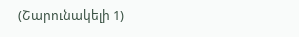(Շարունակելի 1)